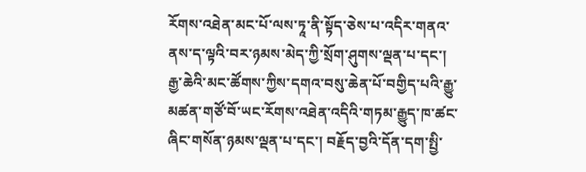རོགས་འཐེན་མང་པོ་ལས་ཏཱ་ནི་སྟོད་ཅེས་པ་འདིར་གནའ་ནས་ད་ལྟའི་བར་ཉམས་མེད་ཀྱི་སྲོག་ཤུགས་ལྡན་པ་དང་།  རྒྱ་ཆེའི་མང་ཚོགས་ཀྱིས་དགའ་བསུ་ཆེན་པོ་བགྱིད་པའི་རྒྱུ་མཚན་གཙོ་བོ་ཡང་རོགས་འཐེན་འདིའི་གཏམ་རྒྱུད་ཁ་ཚང་ཞིང་གསོན་ཉམས་ལྡན་པ་དང་། བརྗོད་བྱའི་དོན་དག་སྤྱི་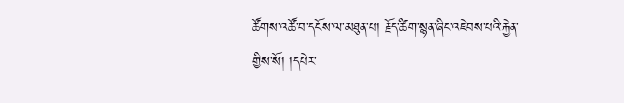ཚོགས་འཚོ་བ་དངོས་ལ་མཐུན་པ། རྗོད་ཚིག་སྙན་ཞིང་འཇེབས་པའི་རྐྱེན་གྱིས་སོ། །དཔེར་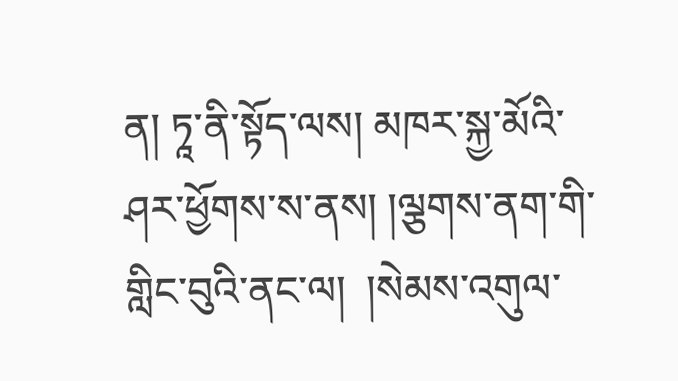ན། ཏཱ་ནི་སྟོད་ལས། མཁར་སྐྱ་མོའི་ཤར་ཕྱོགས་ས་ནས། །ལྕགས་ནག་གི་གླིང་བུའི་ནང་ལ།  །སེམས་འགུལ་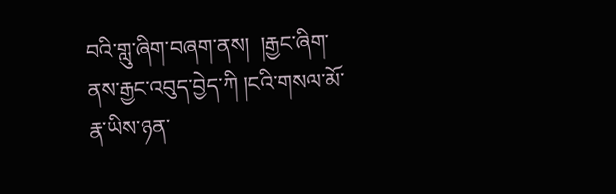བའི་གླུ་ཞིག་བཞག་ནས།  །རྒྱང་ཞིག་ནས་རྒྱང་འབུད་བྱེད་ཀི །ངའི་གསལ་མོ་རྣ་ཡིས་ཉན་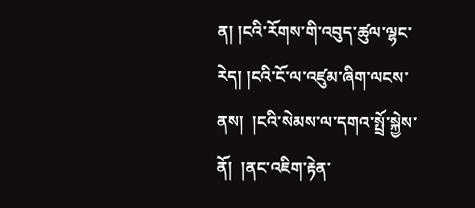ན། །ངའི་རོགས་གི་འབུད་ཚུལ་ལྷང་རེད། །ངའི་ངོ་ལ་འཛུམ་ཞིག་ལངས་ནས།  །ངའི་སེམས་ལ་དགའ་སྤྲོ་སྐྱེས་ནོ།  །ནང་འཇིག་རྟེན་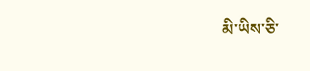མི་ཡིས་ཅི་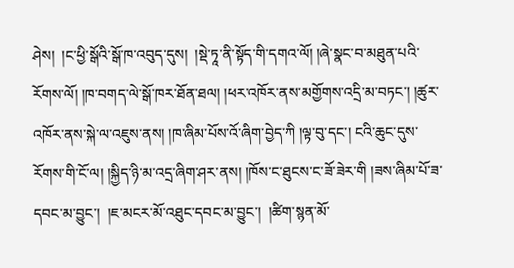ཤེས།  །ང་ཕྱི་སྒོའི་སྒོ་ཁ་འབུད་དུས།  །སྡེ་ཏཱ་ནི་སྟོད་གི་དགའ་ལོ། །ཞེ་སྣང་བ་མཐུན་པའི་རོགས་ལོ། །ཁ་བགད་ལེ་སྒོ་ཁར་ཐོན་ཐལ། །ཕར་འཁོར་ནས་མགྱོགས་འདྲི་མ་བཏང་། །ཚུར་འཁོར་ནས་སྐེ་ལ་འཇུས་ནས། །ཁ་ཞིམ་པོས་འོ་ཞིག་བྱེད་ཀི །ལྟ་བུ་དང་། ངའི་ཆུང་དུས་རོགས་གི་ངོ་ལ། །སྐྱིད་ཉི་མ་འདྲ་ཞིག་ཤར་ནས། །ཁོས་ང་ཐུངས་ང་ཟོ་ཟེར་གི །ཟས་ཞིམ་པོ་ཟ་དབང་མ་བྱུང་།  །ཇ་མངར་མོ་འཐུང་དབང་མ་བྱུང་།  །ཚིག་སྙན་མོ་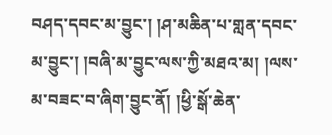བཤད་དབང་མ་བྱུང་། །ཤ་མཆིན་པ་གླན་དབང་མ་བྱུང་། །བཞི་མ་བྱུང་ལས་ཀྱི་མཐའ་མ། །ལས་མ་བཟང་བ་ཞིག་བྱུང་ནོ། །ཕྱི་སྒོ་ཆེན་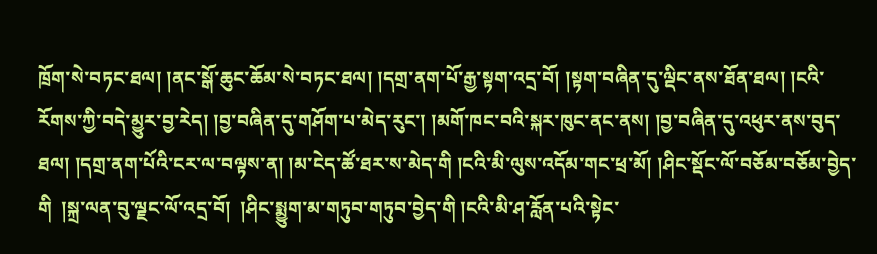ཁྲོག་སེ་བཏང་ཐལ། །ནང་སྒོ་ཆུང་ཆོམ་སེ་བཏང་ཐལ། །དགྲ་ནག་པོ་རྒྱ་སྟག་འདྲ་བོ། །སྟག་བཞིན་དུ་ལྡིང་ནས་ཐོན་ཐལ། །ངའི་རོགས་ཀྱི་བདེ་མྱུར་བྱ་རེད། །བྱ་བཞིན་དུ་གཤོག་པ་མེད་རུང་། །མགོ་ཁང་བའི་སྐར་ཁུང་ནང་ནས། །བྱ་བཞིན་དུ་འཕུར་ནས་བུད་ཐལ། །དགྲ་ནག་པོའི་ངར་ལ་བལྟས་ན། །མ་ངེད་ཚོ་ཐར་ས་མེད་གི །ངའི་མི་ལུས་འདོམ་གང་ཕྲ་མོ། །ཤིང་སྡོང་ལོ་བཅོམ་བཅོམ་བྱེད་གི  །སྐྲ་ལན་བུ་ལྗང་ལོ་འདྲ་བོ།  །ཤིང་སྨྱུག་མ་གཏུབ་གཏུབ་བྱེད་གི །ངའི་མི་ཤ་རློན་པའི་སྟེང་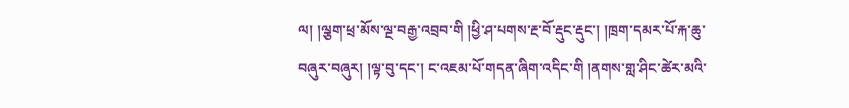ལ། །ལྕག་ཕྲ་མོས་ལྔ་བརྒྱ་འབྲབ་གི །ཕྱི་ཤ་པགས་རྔ་བོ་རྡུང་རྡུང་། །ཁྲག་དམར་པོ་རྐ་ཆུ་བཞུར་བཞུར། །ལྟ་བུ་དང་། ང་འཇམ་པོ་གདན་ཞིག་འདིང་གི །ནགས་གླ་ཤིང་ཚེར་མའི་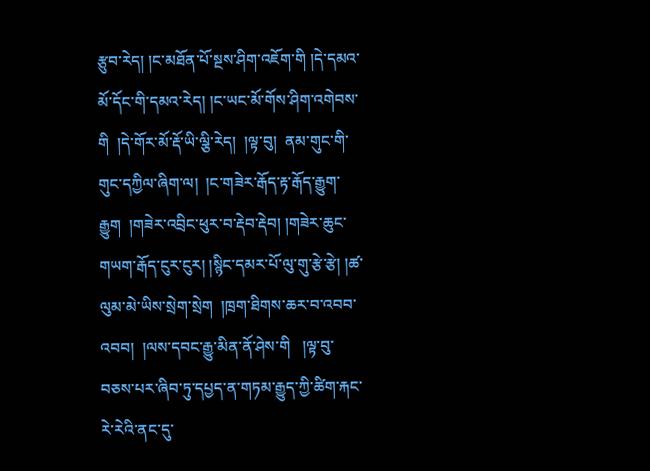རྩུབ་རེད། །ང་མཐོན་པོ་སྔས་ཤིག་འཇོག་གི །དེ་དམའ་མོ་དོང་གི་དམའ་རེད། །ང་ཡང་མོ་གོས་ཤིག་འགེབས་གི  །དེ་གོར་མོ་རྡོ་ཡི་ལྕི་རེད།  །ལྟ་བུ།  ནམ་གུང་གི་གུང་དཀྱིལ་ཞིག་ལ།  །ང་གཟེར་རྒོད་རྟ་རྒོད་རྒྱུག་རྒྱུག  །གཟེར་འབྲིང་ཕུར་བ་རྡེབ་རྡེབ། །གཟེར་ཆུང་གཡག་རྒོད་ངུར་ངུར། །སྙིང་དམར་པོ་ལུ་གུ་རྩེ་རྩེ། །ཚ་ལུམ་མེ་ཡིས་སྲེག་སྲེག  །ཁྲག་ཐིགས་ཆར་བ་འབབ་འབབ།  །ལས་དབང་རྒྱུ་མིན་ནོ་ཤེས་གི   །ལྟ་བུ་བཅས་པར་ཞིབ་ཏུ་དཔྱད་ན་གཏམ་རྒྱུད་ཀྱི་ཚིག་རྐང་རེ་རེའི་ནང་དུ་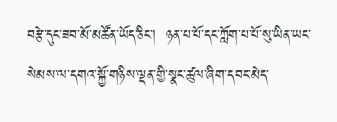བརྩེ་དུང་ཟབ་མོ་མཚོན་ཡོད་ཅིང་།  ཉན་པ་པོ་དང་ཀློག་པ་པོ་སུ་ཡིན་ཡང་སེམས་ལ་དགའ་སྐྱོ་གཉིས་ལྡན་གྱི་སྣང་ཚུལ་ཞིག་དབང་མེད་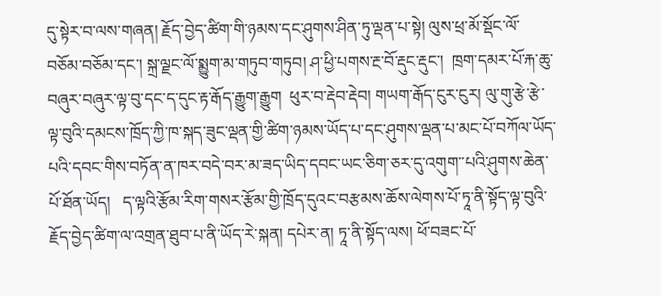དུ་སྟེར་བ་ལས་གཞན། རྗོད་བྱེད་ཚིག་གི་ཉམས་དང་ཤུགས་ཤིན་ཏུ་ལྡན་པ་སྟེ། ལུས་ཕྲ་མོ་སྡོང་ལོ་བཅོམ་བཅོམ་དང་། སྐྲ་ལྗང་ལོ་སྨྱུག་མ་གཏུབ་གཏུབ། ཤ་ཕྱི་པགས་རྔ་བོ་རྡུང་རྡུང་།  ཁྲག་དམར་པོ་རྐ་ཆུ་བཞུར་བཞུར་ལྟ་བུ་དང་ད་དུང་རྟ་རྒོད་རྒྱུག་རྒྱུག  ཕུར་བ་རྡེབ་རྡེབ། གཡག་རྒོད་ངུར་ངུར། ལུ་གུ་རྩེ་རྩེ་ལྟ་བུའི་དམངས་ཁྲོད་ཀྱི་ཁ་སྐད་ཟུང་ལྡན་གྱི་ཚིག་ཉམས་ཡོད་པ་དང་ཤུགས་ལྡན་པ་མང་པོ་བཀོལ་ཡོད་པའི་དབང་གིས་བཏོན་ན་ཁར་བདེ་བར་མ་ཟད་ཡིད་དབང་ཡང་ཅིག་ཅར་དུ་འགུག་་པའི་ཤུགས་ཆེན་པོ་ཐོན་ཡོད།   ད་ལྟའི་རྩོམ་རིག་གསར་རྩོམ་གྱི་ཁྲོད་དུའང་བརྩམས་ཆོས་ལེགས་པོ་ཏཱ་ནི་སྟོད་ལྟ་བུའི་རྗོད་བྱེད་ཚིག་ལ་འགྲན་ཐུབ་པ་ནི་ཡོད་རེ་སྐན། དཔེར་ན། ཏཱ་ནི་སྟོད་ལས། ཕོ་བཟང་པོ་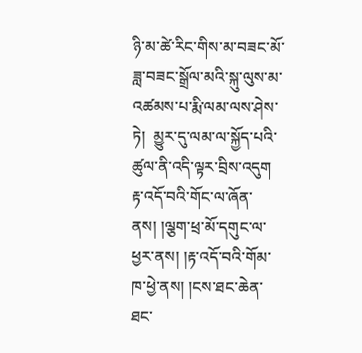ཉི་མ་ཚེ་རིང་གིས་མ་བཟང་མོ་ཟླ་བཟང་སྒྲོལ་མའི་སྐུ་ལུས་མ་འཚམས་པ་རྨི་ལམ་ལས་ཤེས་ཏེ།  མྱུར་དུ་ལམ་ལ་སྐྱོད་པའི་ཚུལ་ནི་འདི་ལྟར་བྲིས་འདུག   རྟ་འདོ་བའི་གོང་ལ་ཞོན་ནས། །ལྕག་ཕྲ་མོ་དགུང་ལ་ཕྱར་ནས། །རྟ་འདོ་བའི་གོམ་ཁ་ཕྱེ་ནས། །ངས་ཐང་ཆེན་ཐང་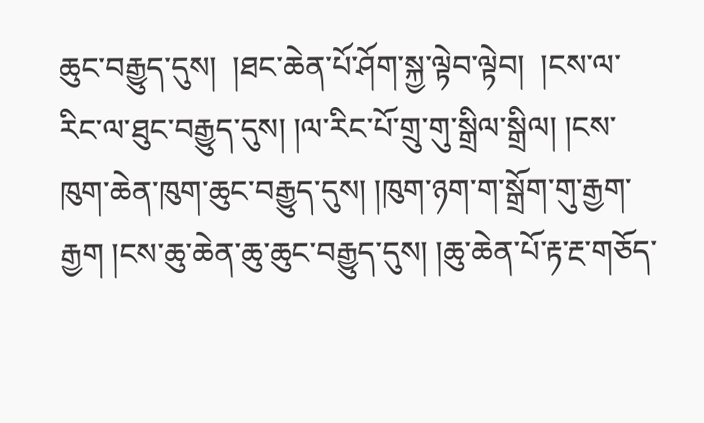ཆུང་བརྒྱུད་དུས།  །ཐང་ཆེན་པོ་ཤོག་སྐྱ་ལྟེབ་ལྟེབ།  །ངས་ལ་རིང་ལ་ཐུང་བརྒྱུད་དུས། །ལ་རིང་པོ་གྲུ་གུ་སྒྲིལ་སྒྲིལ། །ངས་ཁུག་ཆེན་ཁུག་ཆུང་བརྒྱུད་དུས། །ཁུག་ཉག་ག་སྒྲོག་གུ་རྒྱག་རྒྱག །ངས་ཆུ་ཆེན་ཆུ་ཆུང་བརྒྱུད་དུས། །ཆུ་ཆེན་པོ་རྟ་རྔ་གཅོད་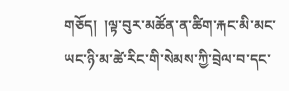གཅོད།  །ལྟ་བུར་མཚོན་ན་ཚིག་རྐང་མི་མང་ཡང་ཉི་མ་ཚེ་རིང་གི་སེམས་ཀྱི་བྲེལ་བ་དང་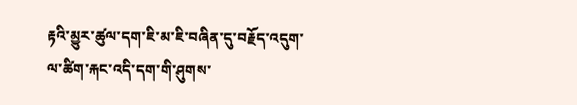རྟའི་མྱུར་ཚུལ་དག་ཇི་མ་ཇི་བཞིན་དུ་བརྗོད་འདུག་ལ་ཚིག་རྐང་འདི་དག་གི་ཤུགས་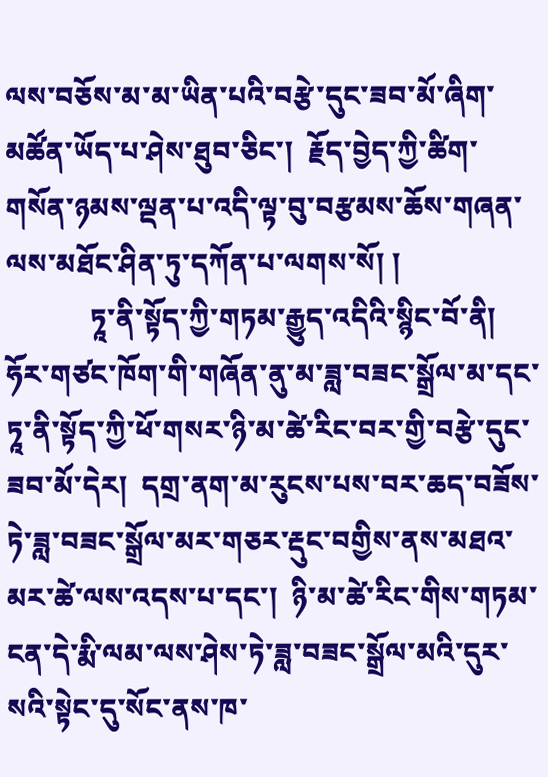ལས་བཅོས་མ་མ་ཡིན་པའི་བརྩེ་དུང་ཟབ་མོ་ཞིག་མཚོན་ཡོད་པ་ཤེས་ཐུབ་ཅིང་།  རྗོད་བྱེད་ཀྱི་ཚིག་གསོན་ཉམས་ལྡན་པ་འདི་ལྟ་བུ་བརྩམས་ཆོས་གཞན་ལས་མཐོང་ཤིན་ཏུ་དཀོན་པ་ལགས་སོ། །
            ཏཱ་ནི་སྟོད་ཀྱི་གཏམ་རྒྱུད་འདིའི་སྙིང་བོ་ནི།  ཧོར་གཙང་ཁོག་གི་གཞོན་ནུ་མ་ཟླ་བཟང་སྒྲོལ་མ་དང་ཏཱ་ནི་སྟོད་ཀྱི་ཕོ་གསར་ཉི་མ་ཚེ་རིང་བར་གྱི་བརྩེ་དུང་ཟབ་མོ་དེར།  དགྲ་ནག་མ་རུངས་པས་བར་ཆད་བཟོས་ཏེ་ཟླ་བཟང་སྒྲོལ་མར་གཅར་རྡུང་བགྱིས་ནས་མཐའ་མར་ཚེ་ལས་འདས་པ་དང་།  ཉི་མ་ཚེ་རིང་གིས་གཏམ་ངན་དེ་རྨི་ལམ་ལས་ཤེས་ཏེ་ཟླ་བཟང་སྒྲོལ་མའི་དུར་སའི་སྟེང་དུ་སོང་ནས་ཁ་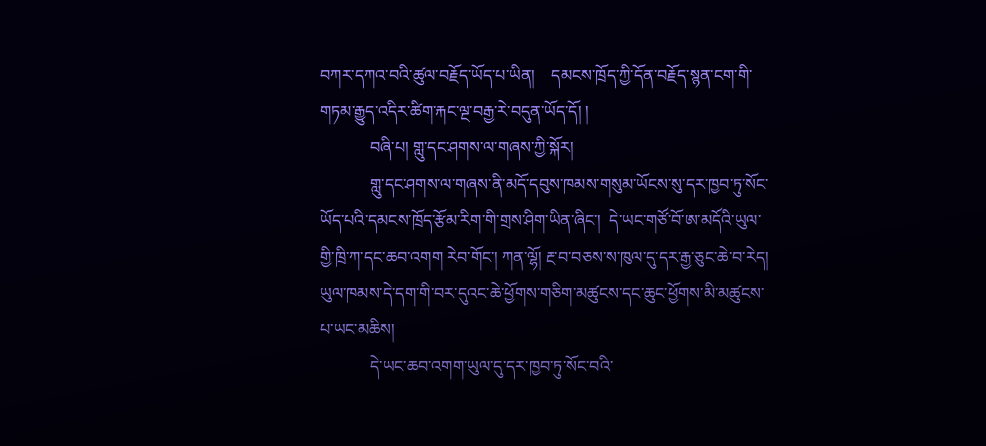བཀར་དཀའ་བའི་ཚུལ་བརྗོད་ཡོད་པ་ཡིན།    དམངས་ཁྲོད་ཀྱི་དོན་བརྗོད་སྙན་ངག་གི་གཏམ་རྒྱུད་འདིར་ཚིག་རྐང་ལྔ་བརྒྱ་རེ་བདུན་ཡོད་དོ། །
            བཞི་པ། གླུ་དང་ཤགས་ལ་གཞས་ཀྱི་སྐོར།
            གླུ་དང་ཤགས་ལ་གཞས་ནི་མདོ་དབུས་ཁམས་གསུམ་ཡོངས་སུ་དར་ཁྱབ་ཏུ་སོང་ཡོད་པའི་དམངས་ཁྲོད་རྩོམ་རིག་གི་གྲས་ཤིག་ཡིན་ཞིང་།  དེ་ཡང་གཙོ་བོ་ཨ་མདོའི་ཡུལ་གྱི་ཁྲི་ཀ་དང་ཆབ་འགག རེབ་གོང་། ཀན་ལྷོ། རྔ་བ་བཅས་ས་ཁུལ་དུ་དར་རྒྱ་ཅུང་ཆེ་བ་རེད།   ཡུལ་ཁམས་དེ་དག་གི་བར་དུའང་ཆེ་ཕྱོགས་གཅིག་མཚུངས་དང་ཆུང་ཕྱོགས་མི་མཚུངས་པ་ཡང་མཆིས།
            དེ་ཡང་ཆབ་འགག་ཡུལ་དུ་དར་ཁྱབ་ཏུ་སོང་བའི་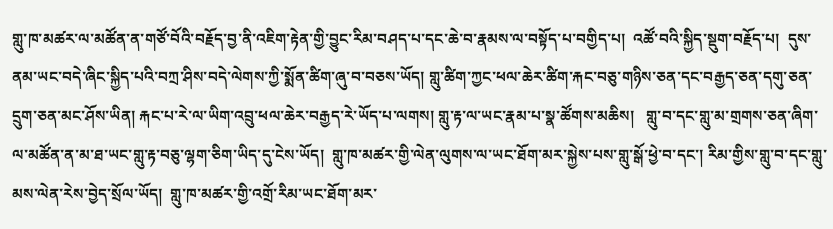གླུ་ཁ་མཚར་ལ་མཚོན་ན་གཙོ་བོའི་བརྗོད་བྱ་ནི་འཇིག་རྟེན་གྱི་བྱུང་རིམ་བཤད་པ་དང་ཆེ་བ་རྣམས་ལ་བསྟོད་པ་བགྱིད་པ།  འཚོ་བའི་སྐྱིད་སྡུག་བརྗོད་པ།  དུས་ནམ་ཡང་བདེ་ཞིང་སྐྱིད་པའི་བཀྲ་ཤིས་བདེ་ལེགས་ཀྱི་སྨོན་ཚིག་ཞུ་བ་བཅས་ཡོད། གླུ་ཚིག་ཀྱང་ཕལ་ཆེར་ཚིག་རྐང་བཅུ་གཉིས་ཅན་དང་བརྒྱད་ཅན་དགུ་ཅན་དྲུག་ཅན་མང་ཤོས་ཡིན། རྐང་པ་རེ་ལ་ཡིག་འབྲུ་ཕལ་ཆེར་བརྒྱད་རེ་ཡོད་པ་ལགས། གླུ་རྟ་ལ་ཡང་རྣམ་པ་སྣ་ཚོགས་མཆིས།   གླུ་བ་དང་གླུ་མ་གྲགས་ཅན་ཞིག་ལ་མཚོན་ན་མ་ཐ་ཡང་གླུ་རྟ་བཅུ་ལྷག་ཅིག་ཡིད་དུ་ངེས་ཡོད།  གླུ་ཁ་མཚར་གྱི་ལེན་ལུགས་ལ་ཡང་ཐོག་མར་སྐྱེས་པས་གླུ་སྒོ་ཕྱེ་བ་དང་། རིམ་གྱིས་གླུ་བ་དང་གླུ་མས་ལེན་རེས་བྱེད་སྲོལ་ཡོད།  གླུ་ཁ་མཚར་གྱི་འགྲོ་རིམ་ཡང་ཐོག་མར་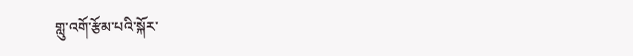གླུ་འགོ་རྩོམ་པའི་སྐོར་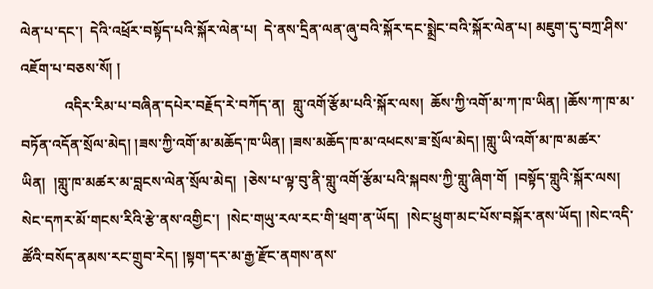ལེན་པ་དང་།  དེའི་འཕྲོར་བསྟོད་པའི་སྐོར་ལེན་པ།  དེ་ནས་དྲིན་ལན་ཞུ་བའི་སྐོར་དང་སྨྲེང་བའི་སྐོར་ལེན་པ། མཇུག་དུ་བཀྲ་ཤིས་འཇོག་པ་བཅས་སོ། །
            འདིར་རིམ་པ་བཞིན་དཔེར་བརྗོད་རེ་བཀོད་ན།  གླུ་འགོ་རྩོམ་པའི་སྐོར་ལས།  ཆོས་ཀྱི་འགོ་མ་ཀ་ཁ་ཡིན། །ཆོས་ཀ་ཁ་མ་བཏོན་འདོན་སྲོལ་མེད། །ཟས་ཀྱི་འགོ་མ་མཆོད་ཁ་ཡིན། །ཟས་མཆོད་ཁ་མ་འཕངས་ཟ་སྲོལ་མེད། །གླུ་ཡི་འགོ་མ་ཁ་མཚར་ཡིན།  །གླུ་ཁ་མཚར་མ་བླངས་ལེན་སྲོལ་མེད།  །ཅེས་པ་ལྟ་བུ་ནི་གླུ་འགོ་རྩོམ་པའི་སྐབས་ཀྱི་གླུ་ཞིག་གོ  །བསྟོད་གླུའི་སྐོར་ལས།  སེང་དཀར་མོ་གངས་རིའི་རྩེ་ནས་འགྱིང་།  །སེང་གཡུ་རལ་རང་གི་ཕྲག་ན་ཡོད།  །སེང་ཕྲུག་མང་པོས་བསྐོར་ནས་ཡོད། །སེང་འདི་ཚོའི་བསོད་ནམས་རང་གྲུབ་རེད། །སྟག་དར་མ་རྒྱ་རྫོང་ནགས་ནས་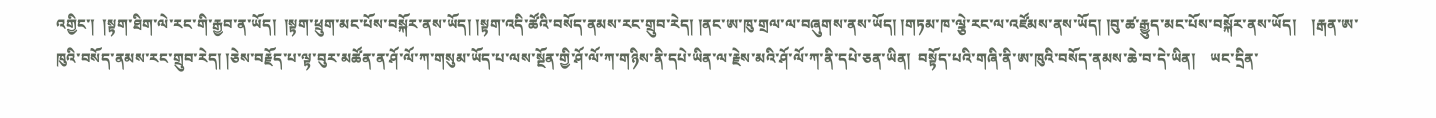འགྱིང་།  །སྟག་ཐིག་ལེ་རང་གི་རྒྱབ་ན་ཡོད།  །སྟག་ཕྲུག་མང་པོས་བསྐོར་ནས་ཡོད། །སྟག་འདི་ཚོའི་བསོད་ནམས་རང་གྲུབ་རེད། །ནང་ཨ་ཁུ་གྲལ་ལ་བཞུགས་ནས་ཡོད། །གཏམ་ཁ་ལྕེ་རང་ལ་འཛོམས་ནས་ཡོད། །བུ་ཚ་རྒྱུད་མང་པོས་བསྐོར་ནས་ཡོད།    །རྒན་ཨ་ཁུའི་བསོད་ནམས་རང་གྲུབ་རེད། །ཅེས་བརྗོད་པ་ལྟ་བུར་མཚོན་ན་ཤོ་ལོ་ཀ་གསུམ་ཡོད་པ་ལས་སྔོན་གྱི་ཤོ་ལོ་ཀ་གཉིས་ནི་དཔེ་ཡིན་ལ་རྗེས་མའི་ཤོ་ལོ་ཀ་ནི་དཔེ་ཅན་ཡིན།  བསྟོད་པའི་གཞི་ནི་ཨ་ཁུའི་བསོད་ནམས་ཆེ་བ་དེ་ཡིན།    ཡང་དྲིན་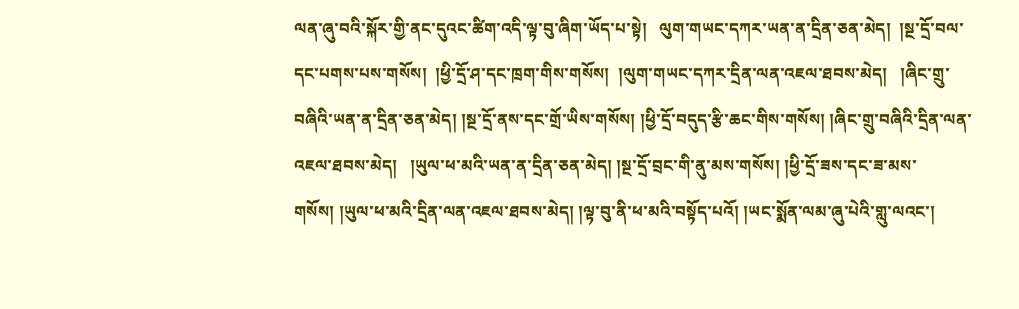ལན་ཞུ་བའི་སྐོར་གྱི་ནང་དུའང་ཚིག་འདི་ལྟ་བུ་ཞིག་ཡོད་པ་སྟེ།   ལུག་གཡང་དཀར་ཡན་ན་དྲིན་ཅན་མེད།  །སྔ་དྲོ་བལ་དང་པགས་པས་གསོས།  །ཕྱི་དྲོ་ཤ་དང་ཁྲག་གིས་གསོས།  །ལུག་གཡང་དཀར་དྲིན་ལན་འཇལ་ཐབས་མེད།   །ཞིང་གྲུ་བཞིའི་ཡན་ན་དྲིན་ཅན་མེད། །སྔ་དྲོ་ནས་དང་གྲོ་ཡིས་གསོས། །ཕྱི་དྲོ་བདུད་རྩི་ཆང་གིས་གསོས། །ཞིང་གྲུ་བཞིའི་དྲིན་ལན་འཇལ་ཐབས་མེད།   །ཡུལ་ཕ་མའི་ཡན་ན་དྲིན་ཅན་མེད། །སྔ་དྲོ་བྲང་གི་ནུ་མས་གསོས། །ཕྱི་དྲོ་ཟས་དང་ཟ་མས་གསོས། །ཡུལ་ཕ་མའི་དྲིན་ལན་འཇལ་ཐབས་མེད། །ལྟ་བུ་ནི་ཕ་མའི་བསྟོད་པའོ། །ཡང་སྨོན་ལམ་ཞུ་པེའི་གླུ་ལའང་།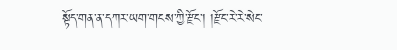སྟོད་གན་ན་དཀར་ཡག་གངས་ཀྱི་རྫོང་། །རྫོང་རེ་རེ་སེང་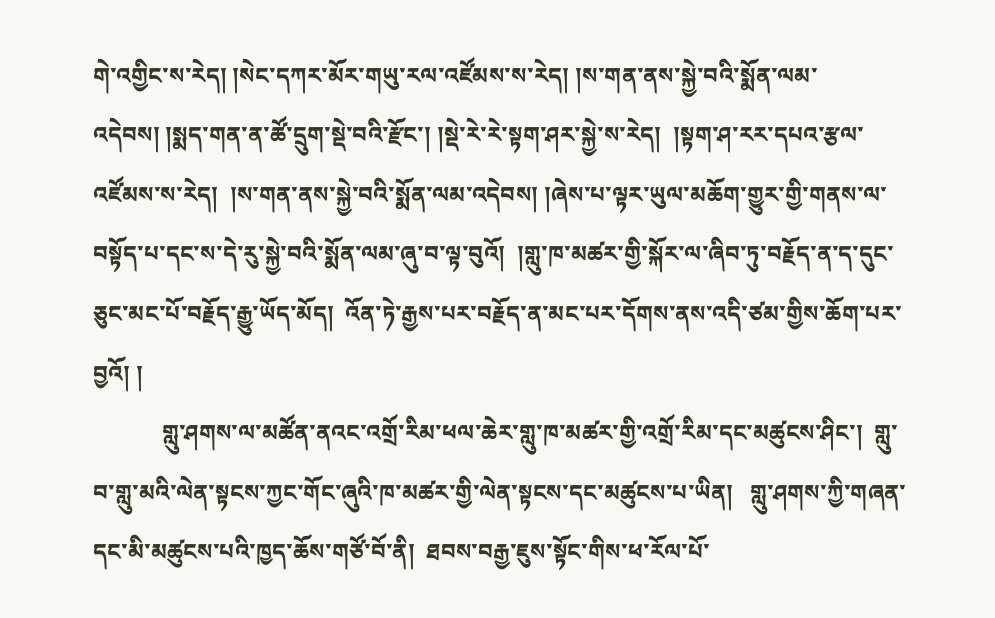གེ་འགྱིང་ས་རེད། །སེང་དཀར་མོར་གཡུ་རལ་འཛོམས་ས་རེད། །ས་གན་ནས་སྐྱེ་བའི་སྨོན་ལམ་འདེབས། །སྨད་གན་ན་ཚོ་དྲུག་སྡེ་བའི་རྫོང་། །སྡེ་རེ་རེ་སྟག་ཤར་སྐྱེ་ས་རེད།  །སྟག་ཤ་རར་དཔའ་རྩལ་འཛོམས་ས་རེད།  །ས་གན་ནས་སྐྱེ་བའི་སྨོན་ལམ་འདེབས། །ཞེས་པ་ལྟར་ཡུལ་མཆོག་གྱུར་གྱི་གནས་ལ་བསྟོད་པ་དང་ས་དེ་རུ་སྐྱེ་བའི་སྨོན་ལམ་ཞུ་བ་ལྟ་བུའོ།  །གླུ་ཁ་མཚར་གྱི་སྐོར་ལ་ཞིབ་ཏུ་བརྗོད་ན་ད་དུང་ཅུང་མང་པོ་བརྗོད་རྒྱུ་ཡོད་མོད།  འོན་ཏེ་རྒྱས་པར་བརྗོད་ན་མང་པར་དོགས་ནས་འདི་ཙམ་གྱིས་ཆོག་པར་བྱའོ། །
            གླུ་ཤགས་ལ་མཚོན་ནའང་འགྲོ་རིམ་ཕལ་ཆེར་གླུ་ཁ་མཚར་གྱི་འགྲོ་རིམ་དང་མཚུངས་ཤིང་།  གླུ་བ་གླུ་མའི་ལེན་སྟངས་ཀྱང་གོང་ཞུའི་ཁ་མཚར་གྱི་ལེན་སྟངས་དང་མཚུངས་པ་ཡིན།   གླུ་ཤགས་ཀྱི་གཞན་དང་མི་མཚུངས་པའི་ཁྱད་ཆོས་གཙོ་བོ་ནི།  ཐབས་བརྒྱ་ཇུས་སྟོང་གིས་ཕ་རོལ་པོ་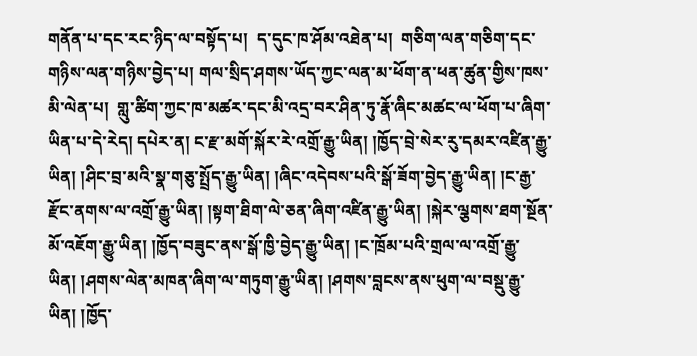གནོན་པ་དང་རང་ཉིད་ལ་བསྟོད་པ།  ད་དུང་ཁ་ཤོམ་འཐེན་པ།  གཅིག་ལན་གཅིག་དང་གཉིས་ལན་གཉིས་བྱེད་པ། གལ་སྲིད་ཤགས་ཡོད་ཀྱང་ལན་མ་ཕོག་ན་ཕན་ཚུན་གྱིས་ཁས་མི་ལེན་པ།  གླུ་ཚིག་ཀྱང་ཁ་མཚར་དང་མི་འདྲ་བར་ཤིན་ཏུ་རྣོ་ཞིང་མཚང་ལ་ཕོག་པ་ཞིག་ཡིན་པ་དེ་རེད། དཔེར་ན། ང་རྫ་མགོ་སྐོར་རེ་འགྲོ་རྒྱུ་ཡིན། །ཁྱོད་བྲེ་སེར་རུ་དམར་འཛིན་རྒྱུ་ཡིན། །ཤིང་བྲ་མའི་སྣ་གཅུ་སྤྲོད་རྒྱུ་ཡིན། །ཞིང་འདེབས་པའི་སྒོ་ཟོག་བྱེད་རྒྱུ་ཡིན། །ང་རྒྱ་རྫོང་ནགས་ལ་འགྲོ་རྒྱུ་ཡིན། །སྟག་ཐིག་ལེ་ཅན་ཞིག་འཛིན་རྒྱུ་ཡིན། །སྐེར་ལྕགས་ཐག་སྔོན་མོ་འཇོག་རྒྱུ་ཡིན། །ཁྱོད་བཟུང་ནས་སྒོ་ཁྱི་བྱེད་རྒྱུ་ཡིན། །ང་ཁྲོམ་པའི་གྲལ་ལ་འགྲོ་རྒྱུ་ཡིན། །ཤགས་ལེན་མཁན་ཞིག་ལ་གཏུག་རྒྱུ་ཡིན། །ཤགས་བླངས་ནས་ཕུག་ལ་བསྡུ་རྒྱུ་ཡིན། །ཁྱོད་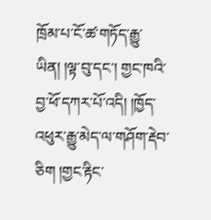ཁྲོམ་པ་ངོ་ཚ་གཏོད་རྒྱུ་ཡིན། །ལྟ་བུ་དང་། གྱང་ཁའི་བྱ་ཕོ་དཀར་པོ་འདི། །ཁྱོད་འཕུར་རྒྱུ་མེད་ལ་གཤོག་རྡེབ་ཅིག །གྱང་རྟིང་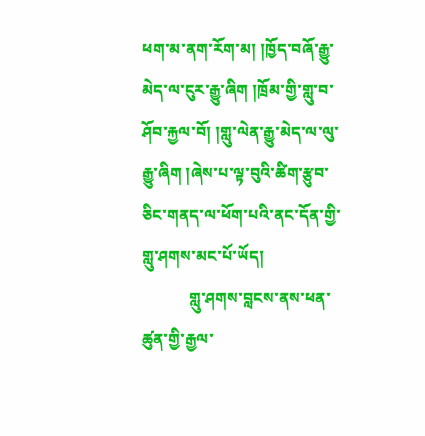ཕག་མ་ནག་རོག་མ། །ཁྱོད་བཞོ་རྒྱུ་མེད་ལ་ངུར་རྒྱུ་ཞིག །ཁྲོམ་གྱི་གླུ་བ་ཤོབ་རྐྱལ་བོ། །གླུ་ལེན་རྒྱུ་མེད་ལ་ལུ་རྒྱུ་ཞིག །ཞེས་པ་ལྟ་བུའི་ཚིག་རྩུབ་ཅིང་གནད་ལ་ཕོག་པའི་ནང་དོན་གྱི་གླུ་ཤགས་མང་པོ་ཡོད།
            གླུ་ཤགས་བླངས་ནས་ཕན་ཚུན་གྱི་རྒྱལ་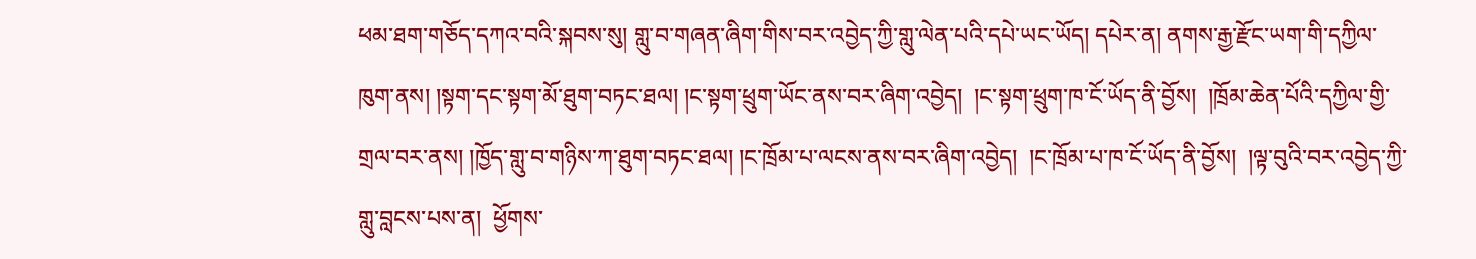ཕམ་ཐག་གཅོད་དཀའ་བའི་སྐབས་སུ། གླུ་བ་གཞན་ཞིག་གིས་བར་འབྱེད་ཀྱི་གླུ་ལེན་པའི་དཔེ་ཡང་ཡོད། དཔེར་ན། ནགས་རྒྱ་རྫོང་ཡག་གི་དཀྱིལ་ཁུག་ནས། །སྟག་དང་སྟག་མོ་ཐུག་བཏང་ཐལ། །ང་སྟག་ཕྲུག་ཡོང་ནས་བར་ཞིག་འབྱེད།  །ང་སྟག་ཕྲུག་ཁ་ངོ་ཡོད་ནི་བྱོས།  །ཁྲོམ་ཆེན་པོའི་དཀྱིལ་གྱི་གྲལ་བར་ནས། །ཁྱོད་གླུ་བ་གཉིས་ཀ་ཐུག་བཏང་ཐལ། །ང་ཁྲོམ་པ་ལངས་ནས་བར་ཞིག་འབྱེད།  །ང་ཁྲོམ་པ་ཁ་ངོ་ཡོད་ནི་བྱོས།  །ལྟ་བུའི་བར་འབྱེད་ཀྱི་གླུ་བླངས་པས་ན།  ཕྱོགས་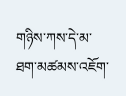གཉིས་ཀས་དེ་མ་ཐག་མཚམས་འཇོག་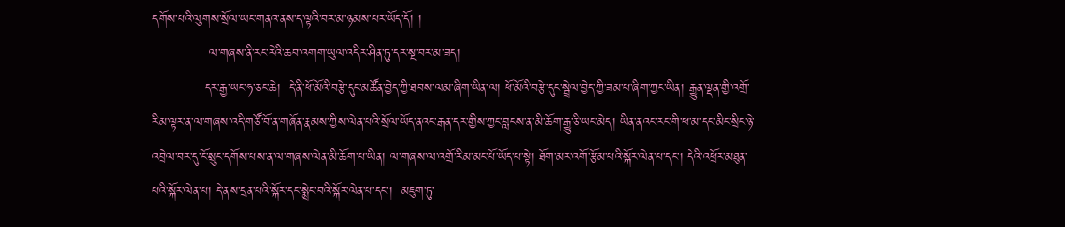དགོས་པའི་ལུགས་སྲོལ་ཡང་གནའ་ནས་ད་ལྟའི་བར་མ་ཉམས་པར་ཡོད་དོ། །
             ལ་གཞས་ནི་རང་རེའི་ཆབ་འགག་ཡུལ་འདིར་ཤིན་ཏུ་དར་སྔ་བར་མ་ཟད།
            དར་རྒྱ་ཡང་ཧ་ཅང་ཆེ།  དེ་ནི་ཕོ་མོའི་བརྩེ་དུང་མཚོན་བྱེད་ཀྱི་ཐབས་ལམ་ཞིག་ཡིན་ལ། ཕོ་མོའི་བརྩེ་དུང་སྦྲེལ་བྱེད་ཀྱི་ཟམ་པ་ཞིག་ཀྱང་ཡིན། རྒྱུན་ལྡན་གྱི་འགྲོ་རིམ་ལྟར་ན་ལ་གཞས་འདི་གཙོ་བོ་ན་གཞོན་རྣམས་ཀྱིས་ལེན་པའི་སྲོལ་ཡོད་ནའང་རྒན་དར་གྱིས་ཀྱང་བླངས་ན་མི་ཆོག་རྒྱུ་ཅི་ཡང་མེད། ཡིན་ནའང་རང་གི་ཕ་མ་དང་མིང་སྲིང་ཉེ་འབྲེལ་བར་དུ་ངོ་སྲུང་དགོས་པས་ན་ལ་གཞས་ལེན་མི་ཆོག་པ་ཡིན། ལ་གཞས་ལ་འགྲོ་རིམ་མང་པོ་ཡོད་པ་སྟེ། ཐོག་མར་འགོ་རྩོམ་པའི་སྐོར་ལེན་པ་དང་། དེའི་འཕྲོར་མཐུན་པའི་སྐོར་ལེན་པ། དེ་ནས་དྲན་པའི་སྐོར་དང་སྨྲེང་བའི་སྐོར་ལེན་པ་དང་།  མཇུག་ཏུ་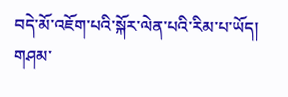བདེ་མོ་འཇོག་པའི་སྐོར་ལེན་པའི་རིམ་པ་ཡོད།    གཤམ་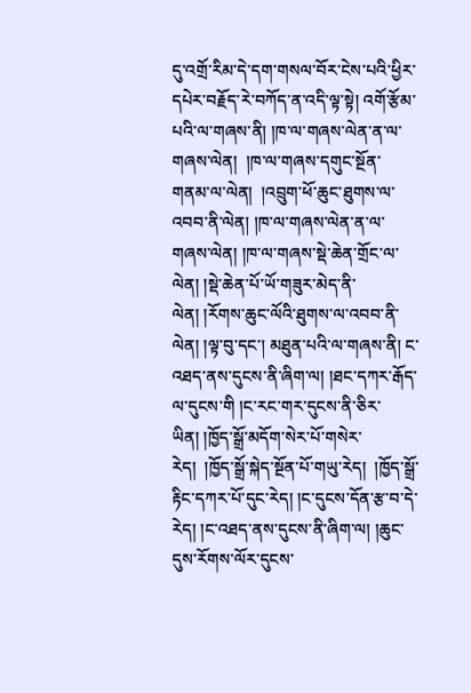དུ་འགྲོ་རིམ་དེ་དག་གསལ་བོར་ངེས་པའི་ཕྱིར་དཔེར་བརྗོད་རེ་བཀོད་ན་འདི་ལྟ་སྟེ། འགོ་རྩོམ་པའི་ལ་གཞས་ནི། །ཁ་ལ་གཞས་ལེན་ན་ལ་གཞས་ལེན།  །ཁ་ལ་གཞས་དགུང་སྔོན་གནམ་ལ་ལེན།  །འབྲུག་ཕོ་ཆུང་ཐུགས་ལ་འབབ་ནི་ལེན། །ཁ་ལ་གཞས་ལེན་ན་ལ་གཞས་ལེན། །ཁ་ལ་གཞས་སྡེ་ཆེན་གྲོང་ལ་ལེན། །སྡེ་ཆེན་པོ་ཡོ་གཟུར་མེད་ནི་ལེན། །རོགས་ཆུང་ལོའི་ཐུགས་ལ་འབབ་ནི་ལེན། །ལྟ་བུ་དང་། མཐུན་པའི་ལ་གཞས་ནི། ང་འཐད་ནས་དུངས་ནི་ཞིག་ལ། །ཐང་དཀར་རྒོད་ལ་དུངས་གི །ང་རང་གར་དུངས་ནི་ཅིར་ཡིན། །ཁྱོད་སྒྲོ་མདོག་སེར་པོ་གསེར་རེད།  །ཁྱོད་སྒྲོ་སྐེད་སྔོན་པོ་གཡུ་རེད།  །ཁྱོད་སྒྲོ་རྟིང་དཀར་པོ་དུང་རེད། །ང་དུངས་དོན་རྩ་བ་དེ་རེད། །ང་འཐད་ནས་དུངས་ནི་ཞིག་ལ། །ཆུང་དུས་རོགས་ལོར་དུངས་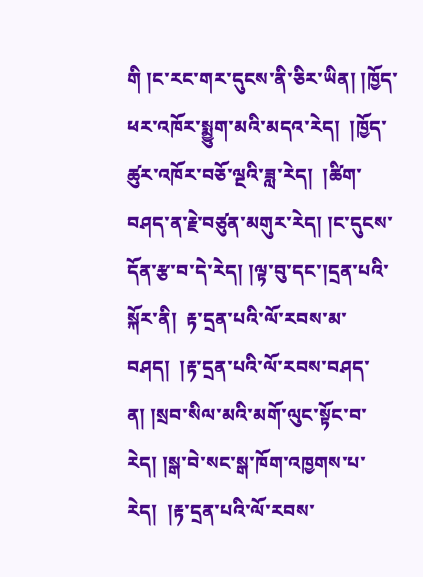གི །ང་རང་གར་དུངས་ནི་ཅིར་ཡིན། །ཁྱོད་ཕར་འཁོར་སྨྱུག་མའི་མདའ་རེད།  །ཁྱོད་ཚུར་འཁོར་བཅོ་ལྔའི་ཟླ་རེད།  །ཚིག་བཤད་ན་རྗེ་བཙུན་མགུར་རེད། །ང་དུངས་དོན་རྩ་བ་དེ་རེད། །ལྟ་བུ་དང་།དྲན་པའི་སྐོར་ནི།  རྟ་དྲན་པའི་ལོ་རབས་མ་བཤད།  །རྟ་དྲན་པའི་ལོ་རབས་བཤད་ན། །སྲབ་སིལ་མའི་མགོ་ལུང་སྟོང་བ་རེད། །སྒ་བེ་སང་སྒ་ཁོག་འཁྱགས་པ་རེད།  །རྟ་དྲན་པའི་ལོ་རབས་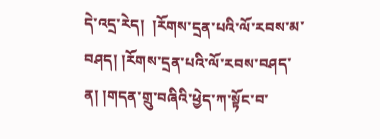དེ་འདྲ་རེད།  །རོགས་དྲན་པའི་ལོ་རབས་མ་བཤད། །རོགས་དྲན་པའི་ལོ་རབས་བཤད་ན། །གདན་གྲུ་བཞིའི་ཕྱེད་ཀ་སྟོང་བ་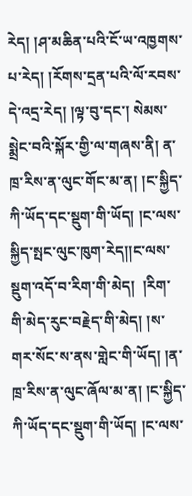རེད། །ཤ་མཆིན་པའི་ངོ་ཡ་འཁྱགས་པ་རེད། །རོགས་དྲན་པའི་ལོ་རབས་དེ་འདྲ་རེད། །ལྟ་བུ་དང་། སེམས་སྨྲེང་བའི་སྐོར་གྱི་ལ་གཞས་ནི། ན་ཁྲ་རིས་ན་ལུང་གོང་མ་ན། །ང་སྐྱིད་ཀི་ཡོད་དང་སྡུག་གི་ཡོད། །ང་ལས་སྐྱིད་སྤང་ལུང་ཁུག་རེད།།ང་ལས་སྡུག་འདོ་བ་རིག་གི་མེད།  །རིག་གི་མེད་རུང་བརྗེད་གི་མེད། །ས་གར་སོང་ས་ནས་གླེང་གི་ཡོད། །ན་ཁྲ་རིས་ན་ལུང་ཞོལ་མ་ན། །ང་སྐྱིད་ཀི་ཡོད་དང་སྡུག་གི་ཡོད། །ང་ལས་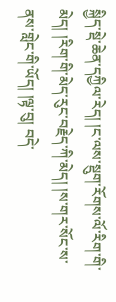སྐྱིད་སྡེ་ཆེན་དཀྱིལ་རེད། །ང་ལས་སྡུག་རོགས་ལོ་རིག་གི་མེད། །རིག་གི་མེད་རུང་བརྗེད་ཀི་མེད། །ས་གར་སོང་ས་ནས་གླེང་གི་ཡོད། །ལྟ་བུ། བདེ་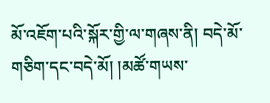མོ་འཇོག་པའི་སྐོར་གྱི་ལ་གཞས་ནི། བདེ་མོ་གཅིག་དང་བདེ་མོ། །མཚོ་གཡས་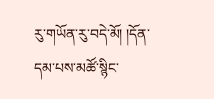རུ་གཡོན་རུ་བདེ་མོ། །དོན་དམ་པས་མཚོ་སྙིང་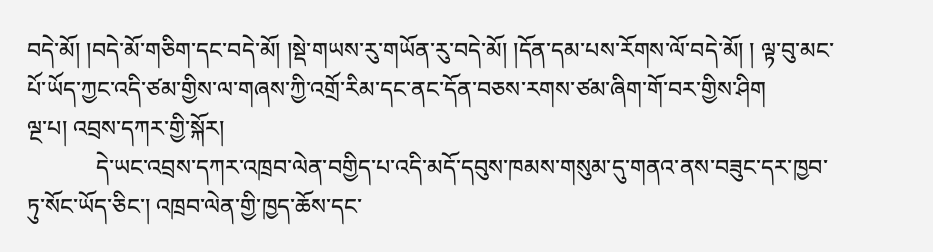བདེ་མོ། །བདེ་མོ་གཅིག་དང་བདེ་མོ། །སྡེ་གཡས་རུ་གཡོན་རུ་བདེ་མོ། །དོན་དམ་པས་རོགས་ལོ་བདེ་མོ། ། ལྟ་བུ་མང་པོ་ཡོད་ཀྱང་འདི་ཙམ་གྱིས་ལ་གཞས་ཀྱི་འགྲོ་རིམ་དང་ནང་དོན་བཅས་རགས་ཙམ་ཞིག་གོ་བར་གྱིས་ཤིག
ལྔ་པ། འབྲས་དཀར་གྱི་སྐོར།
            དེ་ཡང་འབྲས་དཀར་འཁྲབ་ལེན་བགྱིད་པ་འདི་མདོ་དབུས་ཁམས་གསུམ་དུ་གནའ་ནས་བཟུང་དར་ཁྱབ་ཏུ་སོང་ཡོད་ཅིང་། འཁྲབ་ལེན་གྱི་ཁྱད་ཆོས་དང་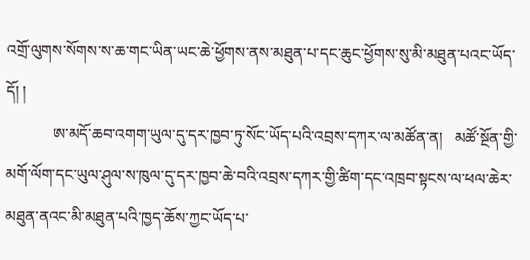འགྲོ་ལུགས་སོགས་ས་ཆ་གང་ཡིན་ཡང་ཆེ་ཕྱོགས་ནས་མཐུན་པ་དང་ཆུང་ཕྱོགས་སུ་མི་མཐུན་པའང་ཡོད་དོ། །
            ཨ་མདོ་ཆབ་འགག་ཡུལ་དུ་དར་ཁྱབ་ཏུ་སོང་ཡོད་པའི་འབྲས་དཀར་ལ་མཚོན་ན།   མཚོ་སྔོན་གྱི་མགོ་ལོག་དང་ཡུལ་ཤུལ་ས་ཁུལ་དུ་དར་ཁྱབ་ཆེ་བའི་འབྲས་དཀར་གྱི་ཚིག་དང་འཁྲབ་སྟངས་ལ་ཕལ་ཆེར་མཐུན་ནའང་མི་མཐུན་པའི་ཁྱད་ཆོས་ཀྱང་ཡོད་པ་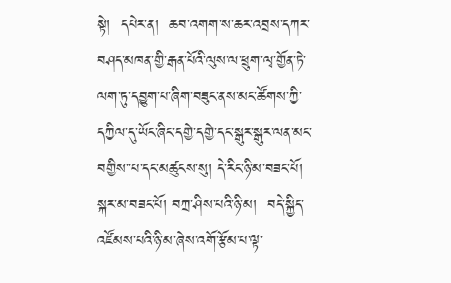སྟེ།  དཔེར་ན།  ཆབ་འགག་ས་ཆར་འབྲས་དཀར་བཤད་མཁན་གྱི་རྒན་པོའི་ལུས་ལ་ཕྲུག་ལྭ་གྱོན་ཏེ་ལག་ཏུ་དབྱུག་པ་ཞིག་བཟུང་ནས་མང་ཚོགས་ཀྱི་དཀྱིལ་དུ་ཡོང་ཞིང་དགྱེ་དགྱེ་དང་སྒུར་སྒུར་ལན་མང་བགྱིས་་པ་དང་མཚུངས་སུ། དེ་རིང་ཉི་མ་བཟང་པོ། སྐར་མ་བཟང་པོ། བཀྲ་ཤིས་པའི་ཉི་མ།  བདེ་སྐྱིད་འཛོམས་པའི་ཉི་མ་ཞེས་འགོ་རྩོམ་པ་ལྟ་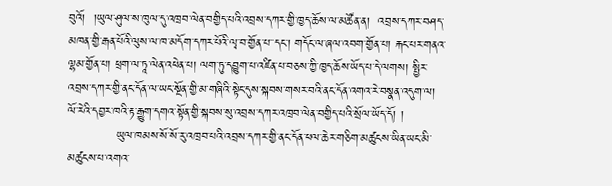བུའོ།  །ཡུལ་ཤུལ་ས་ཁུལ་དུ་འཁྲབ་ལེན་བགྱིད་པའི་འབྲས་དཀར་གྱི་ཁྱད་ཆོས་ལ་མཚོན་ན།  འབྲས་དཀར་བཤད་མཁན་གྱི་རྒན་པོའི་ལུས་ལ་ཁ་མདོག་དཀར་པོའི་ལྭ་བ་གྱོན་པ་་དང་། གདོང་ལ་ཞལ་འབག་གྱོན་པ། རྐང་པར་གནའ་ལྷམ་གྱོན་པ། ཕྲག་ལ་ཏཱ་ལེན་འཕེན་པ། ལག་ཏུ་དབྱུག་པ་འཛིན་པ་བཅས་ཀྱི་ཁྱད་ཆོས་ཡོད་པ་དེ་ལགས། སྤྱིར་འབྲས་དཀར་གྱི་ནང་དོན་ལ་ཡང་སྔོན་གྱི་མ་གཞིའི་སྟེང་དུས་སྐབས་གསར་བའི་ནང་དོན་འགའ་རེ་བསྣན་འདུག་ལ།  ལོ་རེའི་དབྱར་ཁའི་རྟ་རྒྱུག་དགའ་སྟོན་གྱི་སྐབས་སུ་འབྲས་དཀར་འཁྲབ་ལེན་བགྱིད་པའི་སྲོལ་ཡོད་དོ། །
            ཡུལ་ཁམས་སོ་སོ་རུ་འཁྲབ་པའི་འབྲས་དཀར་གྱི་ནང་དོན་ཕལ་ཆེར་གཅིག་མཚུངས་ཡིན་ཡང་མི་མཚུངས་པ་འགའ་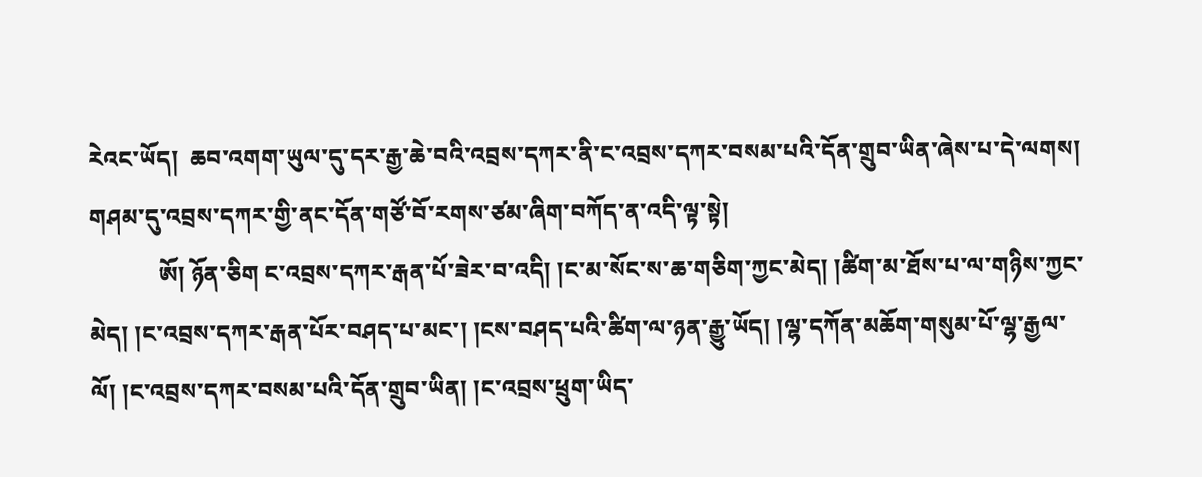རེའང་ཡོད།  ཆབ་འགག་ཡུལ་དུ་དར་རྒྱ་ཆེ་བའི་འབྲས་དཀར་ནི་ང་འབྲས་དཀར་བསམ་པའི་དོན་གྲུབ་ཡིན་ཞེས་པ་དེ་ལགས།  གཤམ་དུ་འབྲས་དཀར་གྱི་ནང་དོན་གཙོ་བོ་རགས་ཙམ་ཞིག་བཀོད་ན་འདི་ལྟ་སྟེ།
            ཨོ། ཉོན་ཅིག ང་འབྲས་དཀར་རྒན་པོ་ཟེར་བ་འདི། །ང་མ་སོང་ས་ཆ་གཅིག་ཀྱང་མེད། །ཚིག་མ་ཐོས་པ་ལ་གཉིས་ཀྱང་མེད། །ང་འབྲས་དཀར་རྒན་པོར་བཤད་པ་མང་། །ངས་བཤད་པའི་ཚིག་ལ་ཉན་རྒྱུ་ཡོད། །ལྷ་དཀོན་མཆོག་གསུམ་པོ་ལྷ་རྒྱལ་ལོ། །ང་འབྲས་དཀར་བསམ་པའི་དོན་གྲུབ་ཡིན། །ང་འབྲས་ཕྲུག་ཡིད་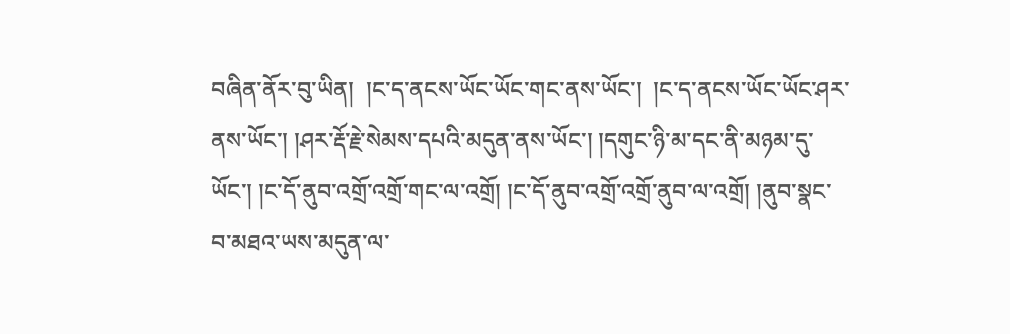བཞིན་ནོར་བུ་ཡིན།  །ང་ད་ནངས་ཡོང་ཡོང་གང་ནས་ཡོང་།  །ང་ད་ནངས་ཡོང་ཡོང་ཤར་ནས་ཡོང་། །ཤར་རྡོ་རྗེ་སེམས་དཔའི་མདུན་ནས་ཡོང་། །དགུང་ཉི་མ་དང་ནི་མཉམ་དུ་ཡོང་། །ང་དོ་ནུབ་འགྲོ་འགྲོ་གང་ལ་འགྲོ། །ང་དོ་ནུབ་འགྲོ་འགྲོ་ནུབ་ལ་འགྲོ། །ནུབ་སྣང་བ་མཐའ་ཡས་མདུན་ལ་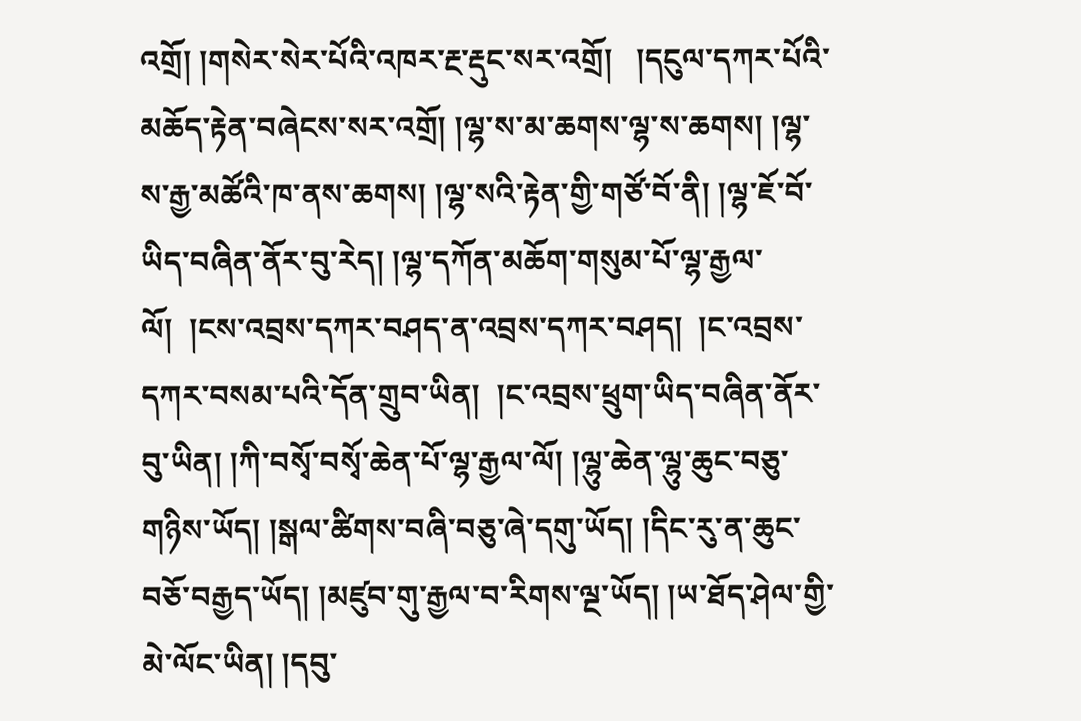འགྲོ། །གསེར་སེར་པོའི་འཁར་རྔ་རྡུང་སར་འགྲོ།   །དངུལ་དཀར་པོའི་མཆོད་རྟེན་བཞེངས་སར་འགྲོ། །ལྷ་ས་མ་ཆགས་ལྷ་ས་ཆགས། །ལྷ་ས་རྒྱ་མཚོའི་ཁ་ནས་ཆགས། །ལྷ་སའི་རྟེན་གྱི་གཙོ་བོ་ནི། །ལྷ་ཇོ་བོ་ཡིད་བཞིན་ནོར་བུ་རེད། །ལྷ་དཀོན་མཆོག་གསུམ་པོ་ལྷ་རྒྱལ་ལོ།  །ངས་འབྲས་དཀར་བཤད་ན་འབྲས་དཀར་བཤད།  །ང་འབྲས་དཀར་བསམ་པའི་དོན་གྲུབ་ཡིན།  །ང་འབྲས་ཕྲུག་ཡིད་བཞིན་ནོར་བུ་ཡིན། །ཀི་བསྭོ་བསྭོ་ཆེན་པོ་ལྷ་རྒྱལ་ལོ། །ལྷུ་ཆེན་ལྷུ་ཆུང་བཅུ་གཉིས་ཡོད། །སྒལ་ཚིགས་བཞི་བཅུ་ཞེ་དགུ་ཡོད། །དིང་རུ་ན་ཆུང་བཅོ་བརྒྱད་ཡོད། །མཛུབ་གུ་རྒྱལ་བ་རིགས་ལྔ་ཡོད། །ཡ་ཐོད་ཤེལ་གྱི་མེ་ལོང་ཡིན། །དབུ་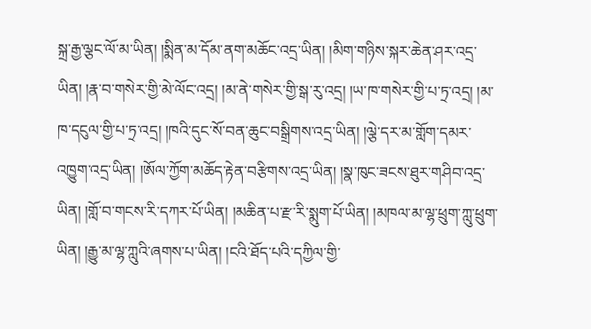སྐྲ་རྒྱ་ལྕང་ལོ་མ་ཡིན། །སྨིན་མ་དོམ་ནག་མཆོང་འདྲ་ཡིན། །མིག་གཉིས་སྐར་ཆེན་ཤར་འདྲ་ཡིན། །རྣ་བ་གསེར་གྱི་མེ་ལོང་འདྲ། །མ་ནེ་གསེར་གྱི་སྒ་རུ་འདྲ། །ཡ་ཁ་གསེར་གྱི་པ་ཏྲ་འདྲ། །མ་ཁ་དངུལ་གྱི་པ་ཏྲ་འདྲ། །ཁའི་དུང་སོ་བན་ཆུང་བསྒྲིགས་འདྲ་ཡིན། །ལྕེ་དར་མ་གློག་དམར་འཁྱུག་འདྲ་ཡིན། །ཨོལ་ཀྱོག་མཆོད་རྟེན་བརྩིགས་འདྲ་ཡིན། །སྣ་ཁུང་ཟངས་ཐུར་གཤིབ་འདྲ་ཡིན། །གློ་བ་གངས་རི་དཀར་པོ་ཡིན། །མཆིན་པ་རྫ་རི་སྨུག་པོ་ཡིན། །མཁལ་མ་ལྷ་ཕྲུག་ཀླུ་ཕྲུག་ཡིན། །རྒྱུ་མ་ལྷ་ཀླུའི་ཞགས་པ་ཡིན། །ངའི་ཐོད་པའི་དཀྱིལ་གྱི་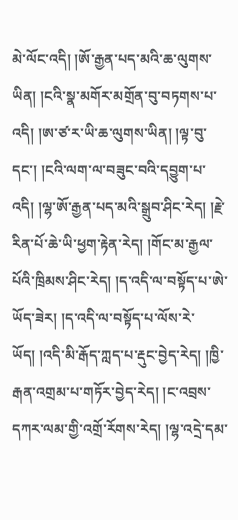མེ་ལོང་འདི། །ཨོ་རྒྱན་པད་མའི་ཆ་ལུགས་ཡིན། །ངའི་སྣ་མགོར་མགྲོན་བུ་བཏགས་པ་འདི། །ཨ་ཙ་ར་ཡི་ཆ་ལུགས་ཡིན། །ལྟ་བུ་དང་། །ངའི་ལག་ལ་བཟུང་བའི་དབྱུག་པ་འདི། །ལྷ་ཨོ་རྒྱན་པད་མའི་སྒྲུབ་ཤིང་རེད། །རྗེ་རིན་པོ་ཆེ་ཡི་ཕྱག་རྟེན་རེད། །གོང་མ་རྒྱལ་པོའི་ཁྲིམས་ཤིང་རེད། །ད་འདི་ལ་བསྟོད་པ་ཨེ་ཡོད་ཟེར། །ད་འདི་ལ་བསྟོད་པ་ལོས་རེ་ཡོད། །འདི་མི་རྒོད་ཀླད་པ་རྡུང་བྱེད་རེད། །ཁྱི་རྒན་འགྲམ་པ་གཏོར་བྱེད་རེད། །ང་འབྲས་དཀར་ལམ་གྱི་འགྲོ་རོགས་རེད། །ལྷ་འདྲེ་དམ་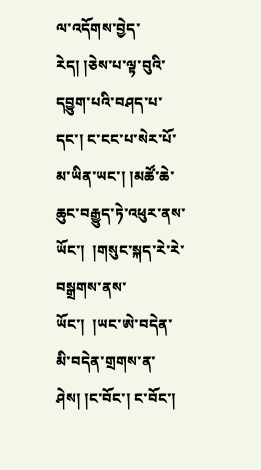ལ་འདོགས་བྱེད་རེད། །ཅེས་པ་ལྟ་བུའི་དབྱུག་པའི་བཤད་པ་དང་། ང་ངང་པ་སེར་པོ་མ་ཡིན་ཡང་། །མཚོ་ཆེ་ཆུང་བརྒྱུད་ཏེ་འཕུར་ནས་ཡོང་།  །གསུང་སྐད་རེ་རེ་བསྒྲགས་ནས་ཡོང་།  །ཡང་ཨེ་བདེན་མི་བདེན་གྲགས་ན་ཤེས། །ང་བོང་། ང་བོང་།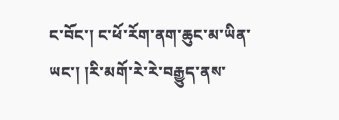ང་བོང་། ང་ཕོ་རོག་ནག་ཆུང་མ་ཡིན་ཡང་། །རི་མགོ་རེ་རེ་བརྒྱུད་ནས་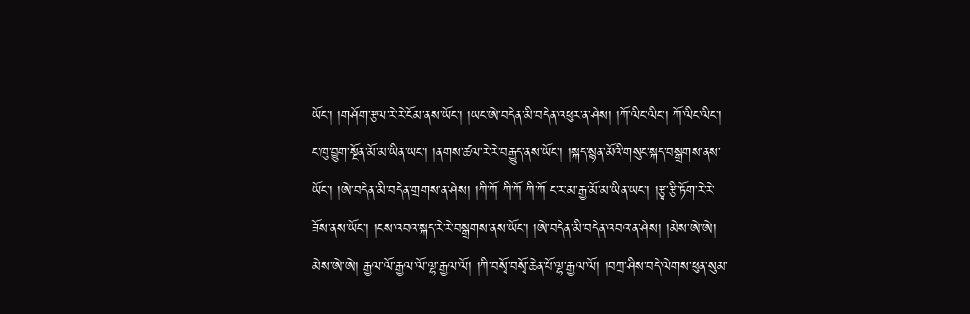ཡོང་། །གཤོག་རྩལ་རེ་རེ་ངོམ་ནས་ཡོང་། །ཡང་ཨེ་བདེན་མི་བདེན་འཕུར་ན་ཤེས། །ཀོ་ལིང་ལིང་། ཀོ་ལིང་ལིང་། ང་ཁུ་བྱུག་སྔོན་མོ་མ་ཡིན་ཡང་། །ནགས་ཚལ་རེ་རེ་བརྒྱུད་ནས་ཡོང་། །སྐད་སྙན་མོའི་གསུང་སྐད་བསྒྲགས་ནས་ཡོང་། །ཨེ་བདེན་མི་བདེན་གྲགས་ན་ཤེས། །ཀི་ཀོ ཀི་ཀོ ཀི་ཀོ ང་ར་མ་རྒྱ་མོ་མ་ཡིན་ཡང་། །རྩྭ་རྩི་ཏོག་རེ་རེ་ཟོས་ནས་ཡོང་། །ངས་འབའ་སྐད་རེ་རེ་བསྒྲགས་ནས་ཡོང་། །ཨེ་བདེན་མི་བདེན་འབའ་ན་ཤེས། །མེས་ཨེ་ཨེ། མེས་ཨེ་ཨེ། རྒྱལ་ལོ་རྒྱལ་ལོ་ལྷ་རྒྱལ་ལོ། །ཀི་བསྭོ་བསྭོ་ཆེན་པོ་ལྷ་རྒྱལ་ལོ། །བཀྲ་ཤིས་བདེ་ལེགས་ཕུན་སུམ་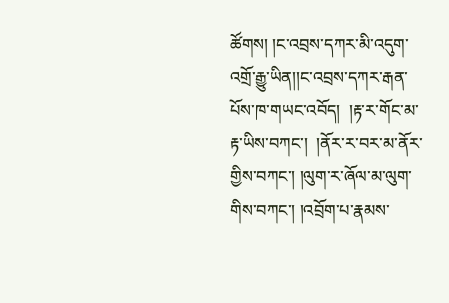ཚོགས། །ང་འབྲས་དཀར་མི་འདུག་འགྲོ་རྒྱུ་ཡིན།།ང་འབྲས་དཀར་རྒན་པོས་ཁ་གཡང་འབོད།  །རྟ་ར་གོང་མ་རྟ་ཡིས་བཀང་།  །ནོར་ར་བར་མ་ནོར་གྱིས་བཀང་། །ལུག་ར་ཞོལ་མ་ལུག་གིས་བཀང་། །འབྲོག་པ་རྣམས་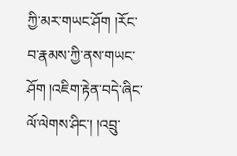ཀྱི་མར་གཡང་ཤོག །རོང་བ་རྣམས་ཀྱི་ནས་གཡང་ཤོག །འཇིག་རྟེན་བདེ་ཞིང་ལོ་ལེགས་ཤིང་། །འབྲུ་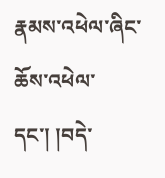རྣམས་འཕེལ་ཞིང་ཆོས་འཕེལ་དང་། །བདེ་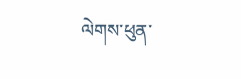ལེགས་ཕུན་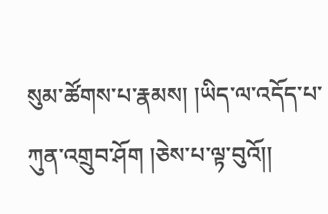སུམ་ཚོགས་པ་རྣམས། །ཡིད་ལ་འདོད་པ་ཀུན་འགྲུབ་ཤོག །ཅེས་པ་ལྟ་བུའོ།།